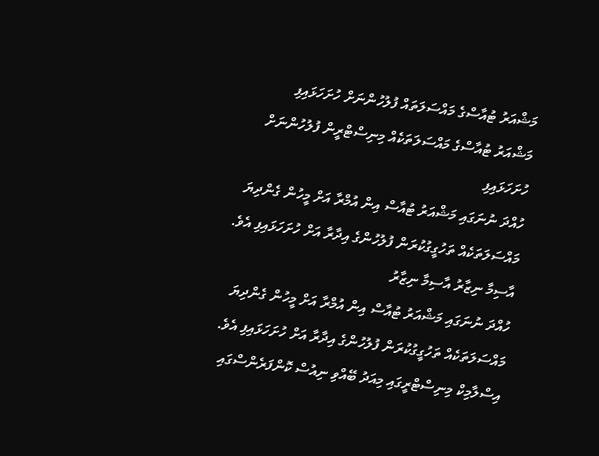މަޝްއަރު ޓުއާސްގެ މައްސަލަތައް ފުލުހުންނަށް ހުށަހަޅައިފި
މަޝްއަރު ޓުއާސްގެ މައްސަލަތަކެއް މިނިސްޓްރީން ފުލުހުންނަށް ހުށަހަޅައިފި
ހުއްދަ ނުނަގައި މަޝްއަރު ޓުއާސް އިން އުމްރާ އަށް މީހުން ގެންދިޔަ މައްސަލަތަކެއް ތަހުގީގުކުރަން ފުލުހުންގެ އިދާރާ އަށް ހުށަހަޅައިފި އެވެ.
އާސިމާ ނިޒާރު އާސިމާ ނިޒާރު
ހުއްދަ ނުނަގައި މަޝްއަރު ޓުއާސް އިން އުމްރާ އަށް މީހުން ގެންދިޔަ މައްސަލަތަކެއް ތަހުގީގުކުރަން ފުލުހުންގެ އިދާރާ އަށް ހުށަހަޅައިފި އެވެ.
އިސްލާމިކް މިނިސްޓްރީގައި މިއަދު ބޭއްވި ނިއުސް ކޮންފަރެންސްގައި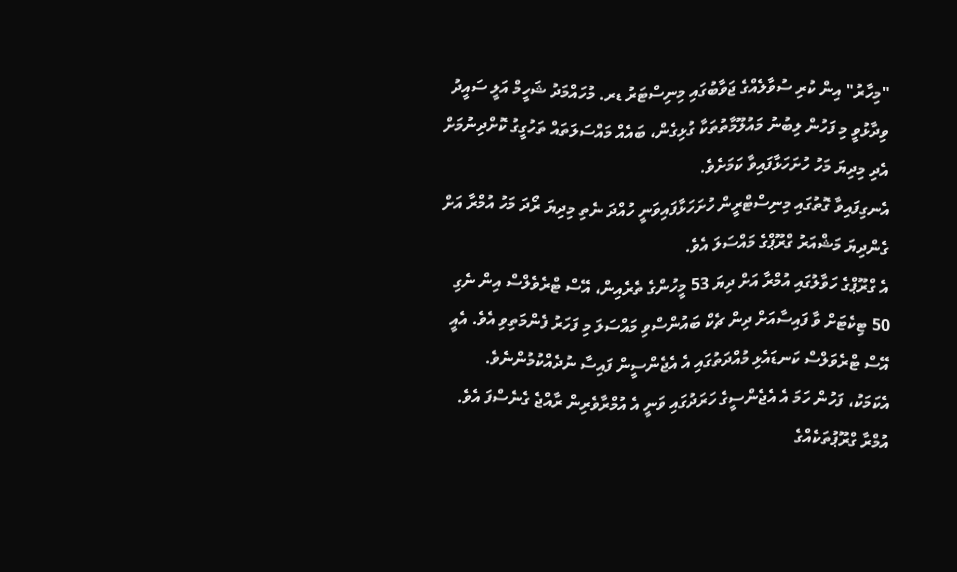"މިހާރު" އިން ކުރި ސުވާލެއްގެ ޖަވާބުގައި މިނިސްޓަރު ޑރ. މުހައްމަދު ޝަހީމް އަލީ ސައީދު ވިދާޅުވީ މި ފަހުން ލިބުނު މައުލޫމާތުތަކާ ގުޅިގެން، ބައެއް މައްސަލަތައް ތަހުގީގު ކޮށްދިނުމަށް އެދި މިދިޔަ މަހު ހުށަހަޅާފައިވާ ކަމަށެވެ.
އެނގިފައިވާ ގޮތުގައި މިނިސްޓްރީން ހުށަހަޅާފައިވަނީ ހުއްދަ ނެތި މިދިޔަ ރޯދަ މަހު އުމްރާ އަށް ގެންދިޔަ މަޝްއަރު ގްރޫޕްގެ މައްސަލަ އެވެ.
އެ ގްރޫޕްގެ ހަވާލުގައި އުމްރާ އަށް ދިޔަ 53 މީހުންގެ ތެރެއިން، އޭސް ޓްރެވެލްސް އިން ނެގި 50 ޓިކެޓަށް ވާ ފައިސާއަށް ދިން ޗެކް ބައުންސްވި މައްސަލަ މި ފަހަރު ފެންމަތިވި އެވެ. އެއީ އޭސް ޓްރެވަލްސް ކަނޑައެޅި މުއްދަތުގައި އެ އެޖެންސީން ފައިސާ ނުދެއްކުމުންނެވެ. އެކަމަކު، ފަހުން ހަމަ އެ އެޖެންސީގެ ހަރަދުގައި ވަނީ އެ އުމްރާވެރިން ރާއްޖެ ގެނެސްފަ އެވެ.
އުމްރާ ގްރޫޕުތަކެއްގެ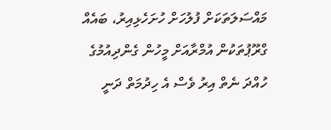މައްސަލަތަކަށް ފުލުހަށް ހުށަހެޅިއިރު، ބައެއް ގްރޫޕުތަކުން އުމްރާއަށް މީހުން ގެންދިއުމުގެ ހުއްދަ ނެތް އިރު ވެސް އެ ހިދުމަތް ދަނީ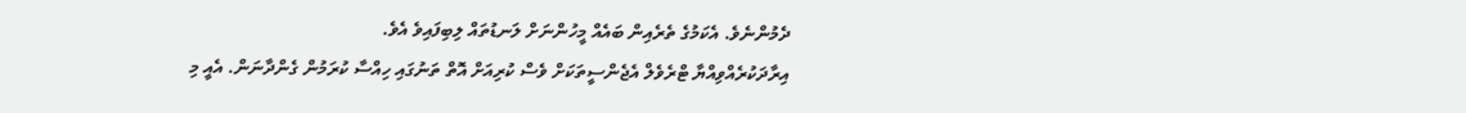ދެމުންނެވެ. އެކަމުގެ ތެރެއިން ބައެއް މީހުންނަށް ލަނޑުތައް ލިބިފައިވެ އެވެ.
އިރާދަކުރެއްވިއްޔާ ޓްރެވެލް އެޖެންސީތަކަށް ވެސް ކުރިއަށް އޮތް ތަނުގައި ހިއްސާ ކުރަމުން ގެންދާނަން. އެއީ މި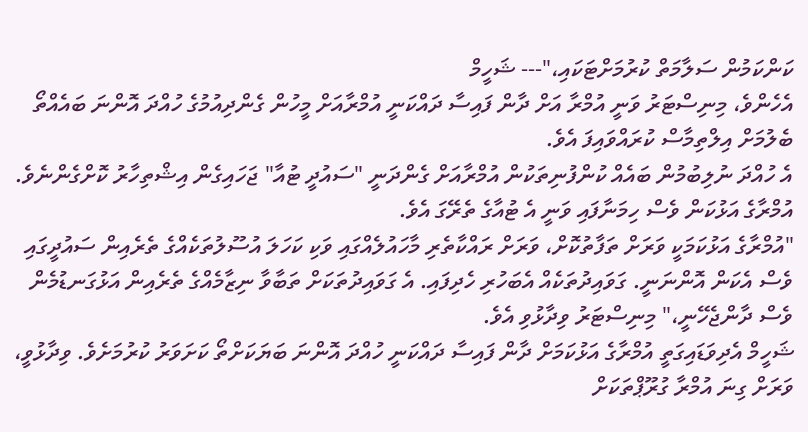ކަންކަމުން ސަލާމަތް ކުރުމަށްޓަކައި،"--- ޝަހީމް
އެހެންވެ، މިނިސްޓަރު ވަނީ އުމްރާ އަށް ދާން ފައިސާ ދައްކަނީ އުމްރާއަށް މީހުން ގެންދިއުމުގެ ހުއްދަ އޮންނަ ބައެއްތޯ ބެލުމަށް އިލްތިމާސް ކުރައްވައިފަ އެވެ.
އެ ހުއްދަ ނުލިބުމުން ބައެއް ކުންފުނިތަކުން އުމްރާއަށް ގެންދަނީ "ސައުދީ ޓުއާ" ޖަހައިގެން އިޝްތިހާރު ކޮށްގެންނެވެ. އުމްރާގެ އަޅުކަން ވެސް ހިމަނާފައި ވަނީ އެ ޓުއާގެ ތެރޭގަ އެވެ.
"އުމްރާގެ އަޅުކަމަކީ ވަރަށް ތަފާތުކޮށް، ވަރަށް ރައްކާތެރި މާހައުލެއްގައި ވަކި ކަހަލަ އުސޫލުތަކެއްގެ ތެރެއިން ސައުދީގައި ވެސް އެކަން އޮންނަނީ. ގަވައިދުތަކެއް އެބަހުރި ހެދިފައި. އެ ގަވައިދުތަކަށް ތަބާވާ ނިޒާމެއްގެ ތެރެއިން އަޅުގަނޑުމެން ވެސް ދާންޖެހޭނީ،" މިނިސްޓަރު ވިދާޅުވި އެވެ.
ޝަހީމް އެދިވަޑައިގަތީ އުމްރާގެ އަޅުކަމަށް ދާން ފައިސާ ދައްކަނީ ހުއްދަ އޮންނަ ބަޔަކަށްތޯ ކަށަވަރު ކުރުމަށެވެ. ވިދާޅުވީ، ވަރަށް ގިނަ އުމްރާ ގުރޫޕްތަކަށް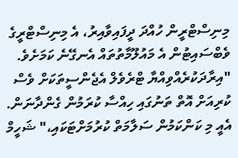މިނިސްޓްރީން ހުއްދަ ދީފައިވާއިރު، އެ މިނިސްޓްރީގެ ވެބްސައިޓުން އެ މައުލޫމާތުތައް އެނގޭނެ ކަމަށެވެ.
"އިރާދަކުރެއްވިއްޔާ ޓްރެވެލް އެޖެންސީތަކަށް ވެސް ކުރިއަށް އޮތް ތަނުގައި ހިއްސާ ކުރަމުން ގެންދާނަން. އެއީ މި ކަންކަމުން ސަލާމަތް ކުރުމަށްޓަކައި،" ޝަހީމް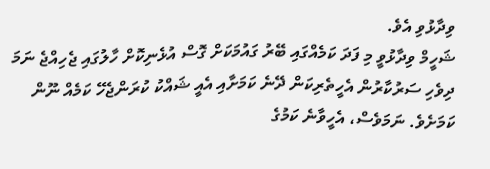ވިދާޅުވި އެވެ.
ޝަހީމް ވިދާޅުވީ މި ފަދަ ކަމެއްގައި ބޭރު ގައުމަކަށް ގޮސް އުޅެނިކޮށް ހާލުގައި ޖެހިއްޖެ ނަމަ ދިވެހި ސަރުކާރުން އެހީތެރިކަން ދޭނެ ކަމަށާއި އެއީ ޝައްކު ކުރަންޖެހޭ ކަމެއް ނޫން ކަމަށެވެ. ނަމަވެސް، އެހީވާނެ ކަމުގެ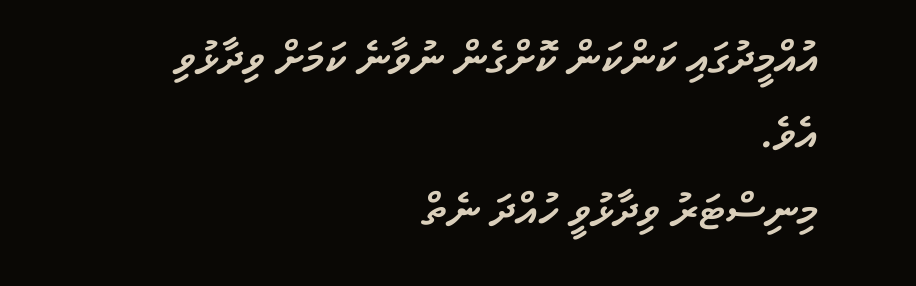އުއްމީދުގައި ކަންކަން ކޮށްގެން ނުވާނެ ކަމަށް ވިދާޅުވި އެވެ.
މިނިސްޓަރު ވިދާޅުވީ ހުއްދަ ނެތް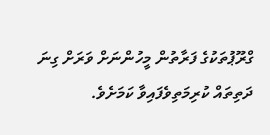ގްރޫޕުތަކުގެ ފަރާތުން މީހުންނަށް ވަރަށް ގިނަ ދަތިތައް ކުރިމަތިވެފައިވާ ކަމަށެވެ.